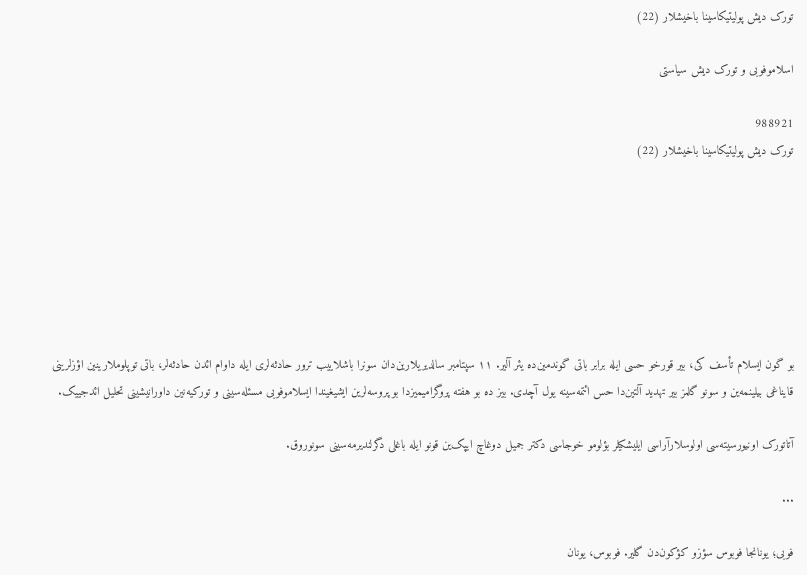تورک دیش پولیتیکاسینا باخیشلار (22)

اسلاموفوبی و تورک دیش سیاستی

988921
تورک دیش پولیتیکاسینا باخیشلار (22)







بو گون ایسلام تأسف کی، بیر قورخو حسی ایله برابر باتی گوندمین‌ده یئر آلیر. ۱۱ سپتامبر سالدیریلارین‌دان سونرا باشلاییب ترور حادثه‌لری ایله داوام ائد‌ن حادثه‌لر، باتی توپلوملارینین اؤزلرینی قایناغی بیلینمه‌ین و سونو گلمز بیر تهدید آلتین‌دا حس ائتمه‌سینه یول آچدی. بیز ده بو هفته پروگرامیمیزدا بو پروسه‌لرین ایشیغیندا ایسلاموفوبی مسئله‌سینی و تورکیه‌نین داورانیشینی تحلیل ائدجییک.

آتاتورک اونیورسیته‌سی اولوسلارآراسی ایلیشکیلر بؤلومو خوجا‌سی دکتر جمیل دوغاچ ایپک‌ین قونو ایله باغلی دگرلندیرمه‌سینی سونوروق.

...

فوبی؛ یونانجا فوبوس سؤزو کؤکون‌دن گلیر. فوبوس، یونان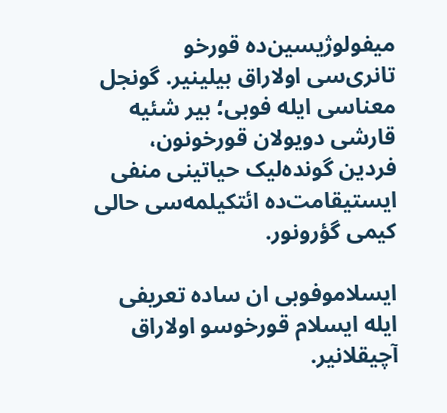میفولوژیسین‌ده قورخو تانری‌سی اولاراق بیلینیر. گونجل معناسی ایله فوبی؛ بیر شئیه قارشی دویولان قورخونون، فردین گونده‌لیک حیاتینی منفی ایستیقامت‌ده ائتکیلمه‌سی حالی کیمی گؤرونور.

ایسلاموفوبی ان ساده تعریفی ایله ایسلام قورخوسو اولاراق آچیقلانیر.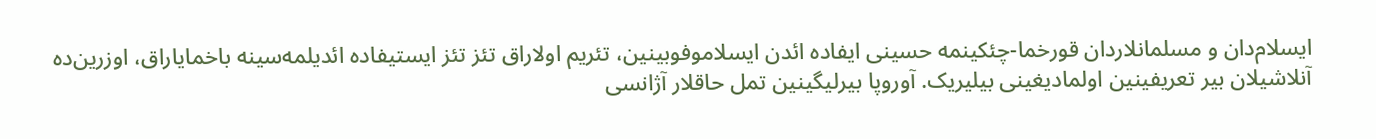ایسلام‌دان و مسلمانلاردان قورخما-چئکینمه حسینی ایفاده ائد‌ن ایسلاموفوبینین، تئریم اولاراق تئز تئز ایستیفاده ائدیلمه‌سینه باخمایاراق، اوزرین‌ده آنلاشیلان بیر تعریفینین اولمادیغینی بیلیریک. آوروپا بیرلیگینین تمل حاقلار آژانسی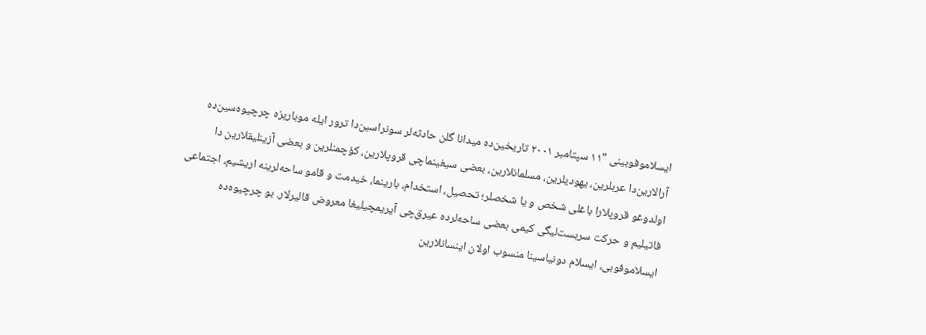ایسلاموفوبینی "۱۱ سپتامبر ۲۰۰۱ تاریخین‌ده میدانا گلن حادثه‌لر سونراسین‌دا ترور ایله موباریزه چرچیوه‌سین‌ده آرالارین‌دا عربلرین، یهودیلرین، مسلمانلارین، بعضی سیغینماچی قروپلارین، کؤچمنلرین و بعضی آزینلیقلارین دا اولدوغو قروپلارا باغلی شخص و یا شخصلر؛ تحصیل، استخدام، بارینما، خیدمت و قامو ساحه‌لرینه اریشیم، اجتماعی فاتیلیم و حرکت سربست‌لیگی کیمی بعضی ساحه‌لرده عیرق‌چی آیریمچیلیغا معروض قالیرلار. بو چرچیوه‌ده ایسلاموفوبی، ایسلام دونیاسینا منسوب اولان اینسانلارین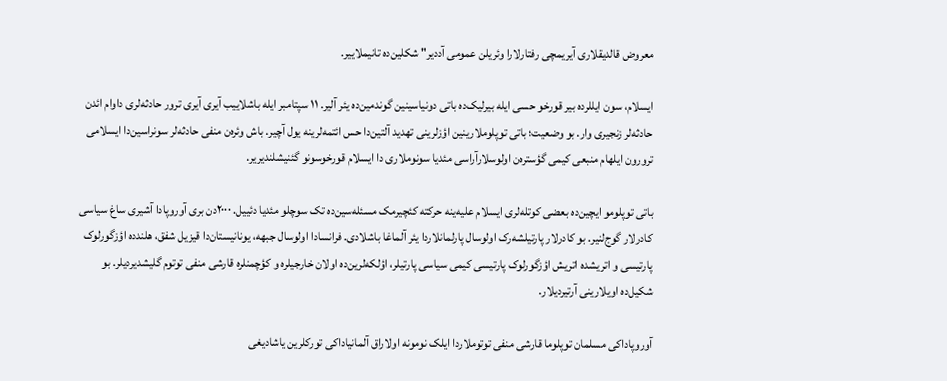معروض قالدیقلاری آیریمچی رفتارلارا وئریلن عمومی آددیر" شکلین‌ده تانیملاییر.

ایسلام، سون ایللرده بیر قورخو حسی ایله بیرلیک‌ده باتی دونیاسینین گوندمین‌ده یئر آلیر. ۱۱ سپتامبر ایله باشلاییب آیری آیری ترور حادثه‌لری داوام ائد‌ن حادثه‌لر زنجیری وار. بو وضعیت؛ باتی توپلوملارینین اؤزلرینی تهدید آلتین‌دا حس ائتمه‌لرینه یول آچیر. باش وئره‌ن منفی حادثه‌لر سونراسین‌دا ایسلامی ترورون ایلهام منبعی کیمی گؤستره‌ن اولوسلارآراسی مئدیا سونوملاری دا ایسلام قورخوسونو گئنیشلندیریر.

باتی توپلومو ایچین‌ده بعضی کوتله‌لری ایسلام علیه‌ینه حرکته کئچیرمک مسئله‌سین‌ده تک سوچلو مئدیا دئییل. ۲۰۰۰دن بری آوروپادا آشیری ساغ سیاسی کادرلار گوج‌لنیر. بو کادرلار پارتیلشه‌رک اولوسال پارلمانلاردا یئر آلماغا باشلادی. فرانسادا اولوسال جبهه، یونانیستان‌دا قیزیل شفق، هلندده اؤزگورلوک پارتیسی و اتریشده اتریش اؤزگورلوک پارتیسی کیمی سیاسی پارتیلر، اؤلکه‌لرین‌ده اولان خارجیلره و کؤچمنلره قارشی منفی توتوم گلیشدیردیلر. بو شکیل‌ده اویلارینی آرتیردیلار.

آوروپاداکی مسلمان توپلوما قارشی منفی توتوملاردا ایلک نومونه اولاراق آلمانیاداکی تورکلرین یاشادیغی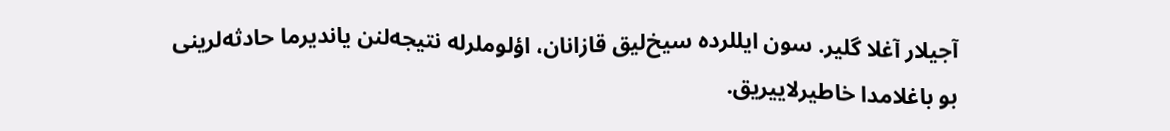آجیلار آغلا گلیر. سون ایللرده سیخ‌لیق قازانان، اؤلوملرله نتیجه‌لنن یاندیرما حادثه‌لرینی بو باغلامدا خاطیرلاییریق.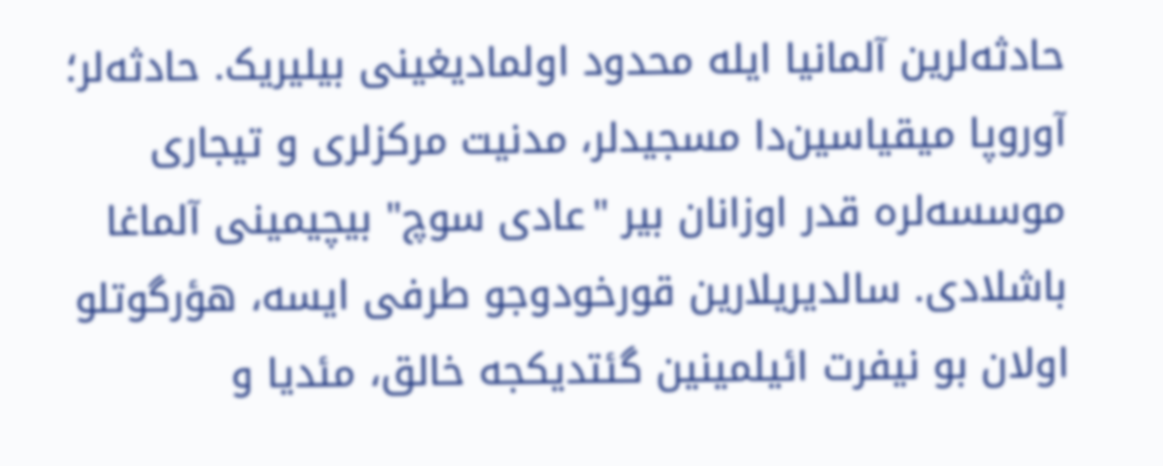حادثه‌لرین آلمانیا ایله محدود اولمادیغینی بیلیریک. حادثه‌لر؛ آوروپا میقیاسین‌دا مسجیدلر، مدنیت مرکزلری و تیجاری موسسه‌لره قدر اوزانان بیر "عادی سوچ" بیچیمینی آلماغا باشلادی. سالدیریلارین قورخودوجو طرفی ایسه، هؤرگوتلو اولان بو نیفرت ائیلمینین گئتدیکجه خالق، مئدیا و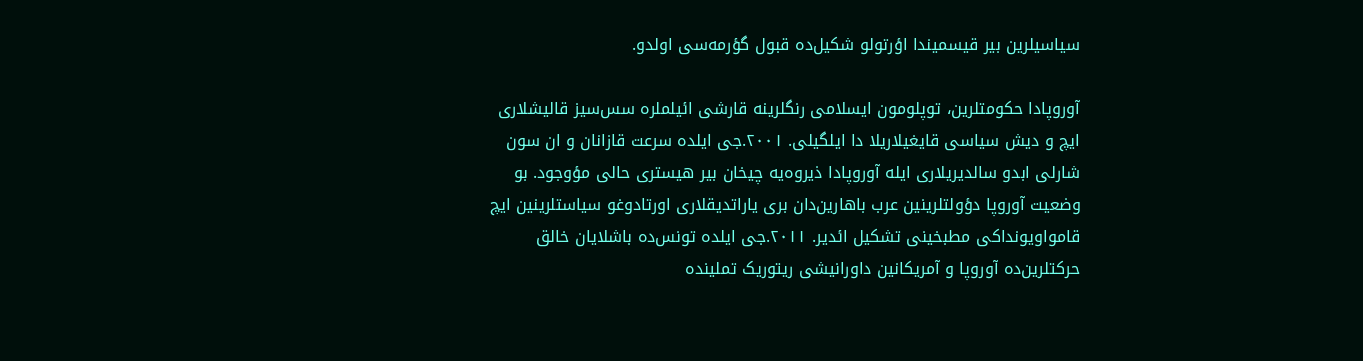سیاسیلرین بیر قیسمیندا اؤرتولو شکیل‌ده قبول گؤرمه‌سی اولدو.

آوروپادا حکومتلرین، توپلومون ایسلامی رنگلرینه قارشی ائیلملره سس‌سیز قالیشلاری ایچ و دیش سیاسی قایغیلاریلا دا ایلگیلی. ۲۰۰۱.جی ایلده سرعت قازانان و ان سون شارلی ابدو سالدیریلاری ایله آوروپادا ذیروه‌یه چیخان بیر هیستری حالی مؤوجود. بو وضعیت آوروپا دؤولتلرینین عرب باهارین‌دان بری یاراتدیقلاری اورتادوغو سیاستلرینین ایچ قامواویونداکی مطبخینی تشکیل ائدیر. ۲۰۱۱.جی ایلده تونس‌ده باشلایان خالق حرکتلرین‌ده آوروپا و آمریکانین داورانیشی ریتوریک تملینده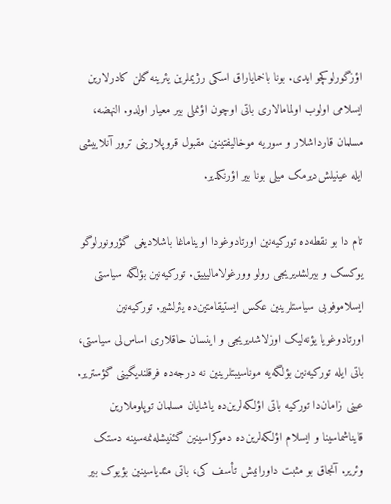اؤزگورلوکچو ایدی. بونا باخمایاراق اسکی رژیملرین یئرینه گلن کادرلارین ایسلامی اولوب اولمامالاری باتی اوچون اؤنملی بیر معیار اولدو. النهضه، مسلمان قارداشلار و سوریه موخالیفتینین مقبول قروپلارینی ترور آنلاییشی ایله عینیلش‌دیرمک میلی بونا بیر اؤرنکدیر.

تام دا بو نقطه‌ده تورکیه‌نین اورتادوغودا اویناماغا باشلادیغی گؤرونورلوگو یوکسک و بیرلشدیریجی رولو وورغولامالیییق. تورکیه‌نین بؤلگه سیاستی ایسلاموفوبی سیاستلرینین عکس ایستیقامتین‌ده یئرلشیر. تورکیه‌نین اورتادوغویا یؤنه‌لیک اوزلاشدیریجی و اینسان حاقلاری اساس‌لی سیاستی، باتی ایله تورکیه‌نین بؤلگه‌یه موناسیبتلرینین نه درجه‌ده فرقلندیگینی گؤستریر. عینی زامان‌دا تورکیه باتی اؤلکه‌لرین‌ده یاشایان مسلمان توپلوملارین قایناشماسینا و ایسلام اؤلکه‌لرین‌ده دموکراسینین گئنیشله‌نمه‌سینه دستک وئریر. آنجاق بو مثبت داورانیش تأسف کی، باتی مئدیاسینین بؤیوک بیر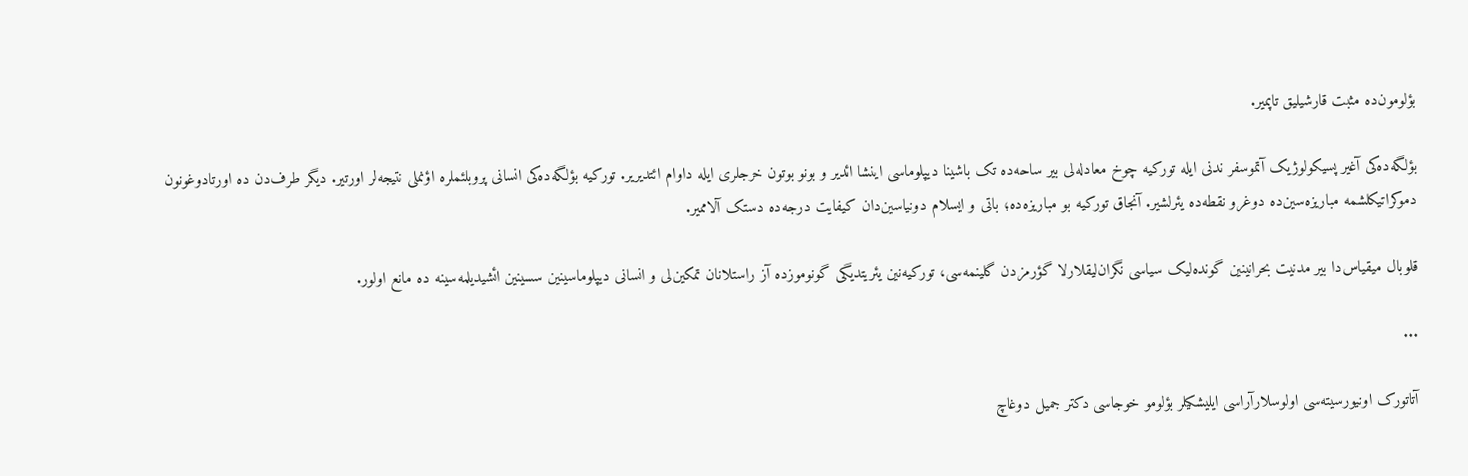بؤلومون‌ده مثبت قارشیلیق تاپمیر.

بؤلگه‌ده‌کی آغیر پسیکولوژیک آتموسفر ندنی ایله تورکیه چوخ معادله‌لی بیر ساحه‌ده تک باشینا دیپلوماسی اینشا ائدیر و بونو بوتون خرجلری ایله داوام ائتدیریر. تورکیه بؤلگه‌ده‌کی انسانی پروبلئملره اؤنملی نتیجه‌لر اورتیر. دیگر طرف‌دن ده اورتادوغونون دموکراتیکلشمه مباریزه‌سین‌ده دوغرو نقطه‌ده یئرلشیر. آنجاق تورکیه بو مباریزه‌ده؛ باتی و ایسلام دونیاسین‌دان کیفایت درجه‌ده دستک آلاممیر.

قلوبال میقیاس‌دا بیر مدنیت بحرانینین گونده‌لیک سیاسی نگران‌لیقلارلا گؤرمزدن گلینمه‌سی، تورکیه‌نین یئریتدیگی گونوموزده آز راستلانان تمکین‌لی و انسانی دیپلوماسینین سسینین ائشیدیلمه‌سینه ده مانع اولور.

...

آتاتورک اونیورسیته‌سی اولوسلارآراسی ایلیشکیلر بؤلومو خوجا‌سی دکتر جمیل دوغاچ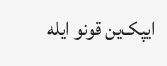ایپک‌ین قونو ایله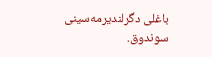باغلی دگرلندیرمه‌سینی سوندوق.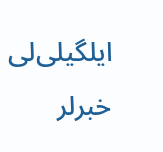ایلگیلی‌لی خبرلر